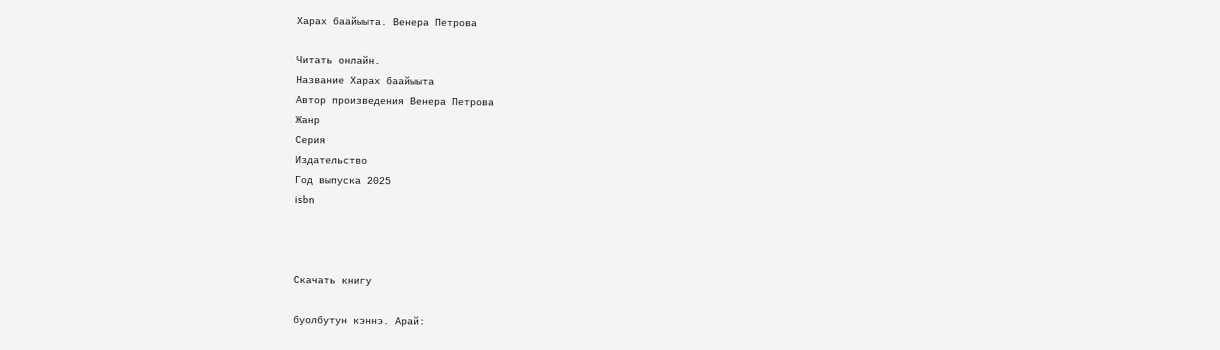Харах баайыыта. Венера Петрова

Читать онлайн.
Название Харах баайыыта
Автор произведения Венера Петрова
Жанр
Серия
Издательство
Год выпуска 2025
isbn



Скачать книгу

буолбутун кэннэ. Арай: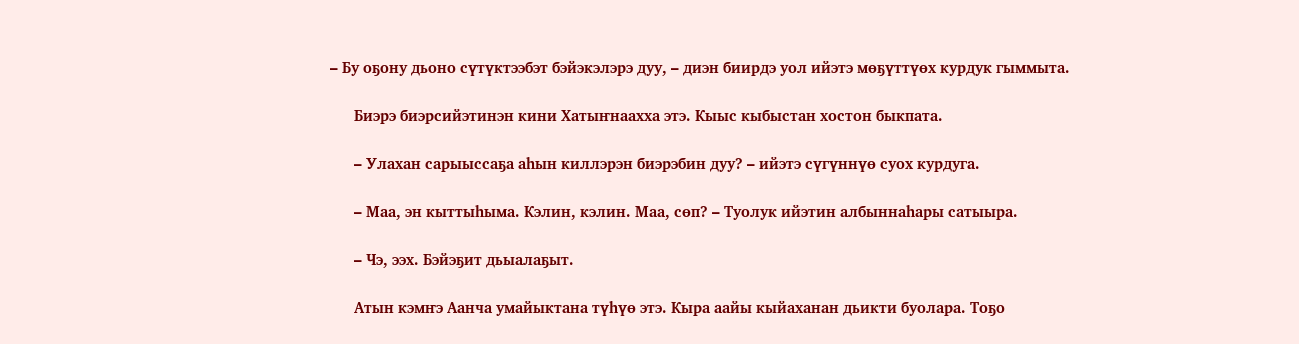– Бу оҕону дьоно сүтүктээбэт бэйэкэлэрэ дуу, – диэн биирдэ уол ийэтэ мөҕүттүөх курдук гыммыта.

      Биэрэ биэрсийэтинэн кини Хатыҥнаахха этэ. Кыыс кыбыстан хостон быкпата.

      – Улахан сарыыссаҕа аһын киллэрэн биэрэбин дуу? – ийэтэ сүгүннүө суох курдуга.

      – Маа, эн кыттыһыма. Кэлин, кэлин. Маа, сөп? – Туолук ийэтин албыннаһары сатыыра.

      – Чэ, ээх. Бэйэҕит дьыалаҕыт.

      Атын кэмҥэ Аанча умайыктана түһүө этэ. Кыра аайы кыйаханан дьикти буолара. Тоҕо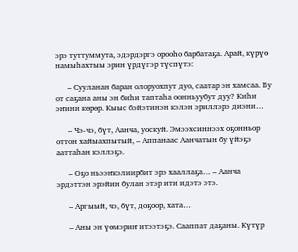эрэ туттуммута, эдэрдэргэ орооһо барбатаҕа. Арай, күрүө намыһахтыы эрин үрдүгэр түспүтэ:

      – Сууланан баран олоруохпут дуо, саатар эн хамсаа. Бу от саҕана аны эн биһи таптаһа оонньуубут дуу? Киһи эҥини көрөр. Кыыс бэйэтинэн кэлэн эриллэрэ диэни…

      – Чэ-чэ, бүт, Аанча, уоскуй. Эмээхсиннээх оҕонньор оттон хайыахпытый, – Аппанаас Аанчатын бу үйэҕэ ааттаһан кэллэҕэ.

      – Оҕо ньээҥкэлиирбит эрэ хааллаҕа… – Аанча эрдэттэн эрэйин булан этэр ити идэтэ этэ.

      – Аргыый, чэ, бүт, доҕоор, хата…

      – Аны эн үөмэриҥ итээтэҕэ. Сааппат даҕаны. Күтүр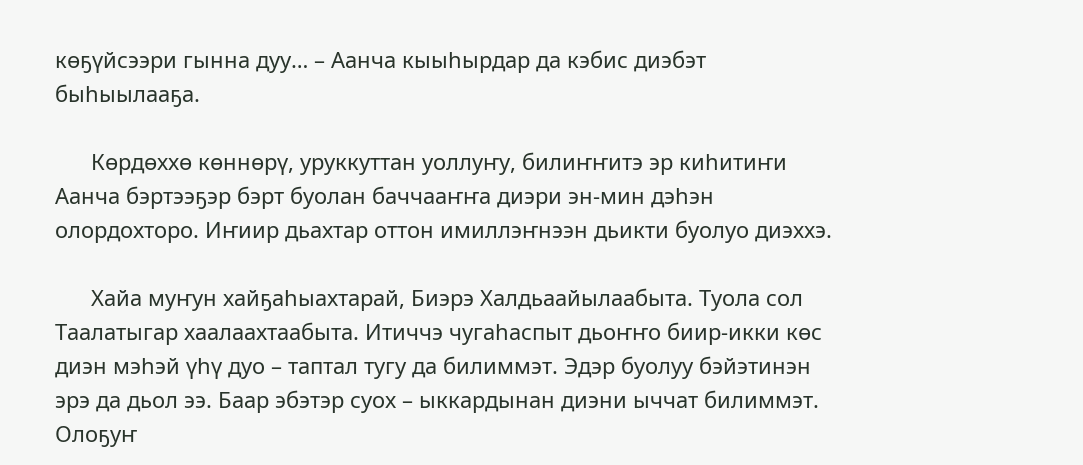көҕүйсээри гынна дуу… – Аанча кыыһырдар да кэбис диэбэт быһыылааҕа.

      Көрдөххө көннөрү, уруккуттан уоллуҥу, билиҥҥитэ эр киһитиҥи Аанча бэртээҕэр бэрт буолан баччааҥҥа диэри эн-мин дэһэн олордохторо. Иҥиир дьахтар оттон имиллэҥнээн дьикти буолуо диэххэ.

      Хайа муҥун хайҕаһыахтарай, Биэрэ Халдьаайылаабыта. Туола сол Таалатыгар хаалаахтаабыта. Итиччэ чугаһаспыт дьоҥҥо биир-икки көс диэн мэһэй үһү дуо – таптал тугу да билиммэт. Эдэр буолуу бэйэтинэн эрэ да дьол ээ. Баар эбэтэр суох – ыккардынан диэни ыччат билиммэт. Олоҕуҥ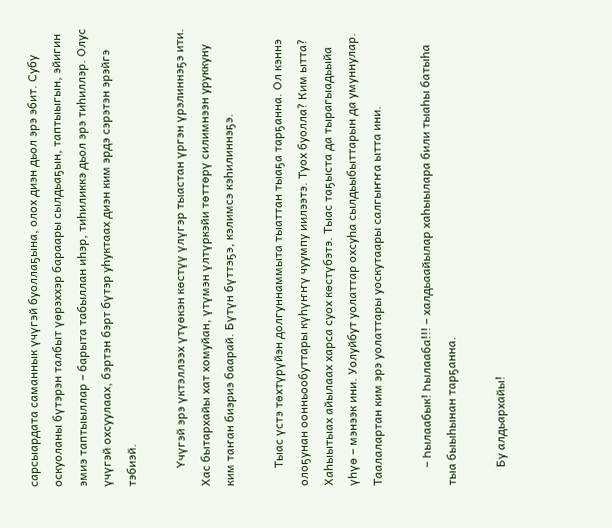сарсыардата саманнык үчүгэй буоллаҕына, олох диэн дьол эрэ эбит. Субу оскуоланы бүтэрэн талбыт үөрэххэр бараары сылдьаҕын, таптыыгын, эйигин эмиэ таптыыллар – барыта табыллан иһэр, тиһиликкэ дьол эрэ тиһиллэр. Олус үчүгэй охсуулаах, бэртэн бэрт бүтэр уһуктаах диэн ким эрдэ сэрэтэн эрэйгэ тэбиэй.

      Үчүгэй эрэ үктэллээх үтүөкэн көстүү үлүгэр тыастан үргэн үрэлиннэҕэ ити. Хас бытархайы хат хомуйан, үтүмэн үлтүркэйи төттөрү силимнээн уруккуну ким таҥан биэриэ баарай. Бүтүн бүттэҕэ, кэлимсэ кэһилиннэҕэ.

      Тыас үстэ төхтүрүйэн долгуннаммыта тыаттан тыаҕа тарҕанна. Ол кэннэ олоҕунан оонньообуттары күһүҥҥү чуумпу иилээтэ. Туох буолла? Ким ытта? Хаһыытыах айылаах харса суох көстүбэтэ. Тыас таҕыста да тырагыадьыйа үһүө – мэнээк ини. Уолуйбут уолаттар охсуһа сылдьыбыттарын да умуннулар. Таалалартан ким эрэ уолаттары уоскутаары салгыҥҥа ытта ини.

      – Һылаабык! Һылааба!!! – халдьаайылар хаһыылара били тыаһы батыһа тыа быыһынан тарҕанна.

      Бу алдьархайы!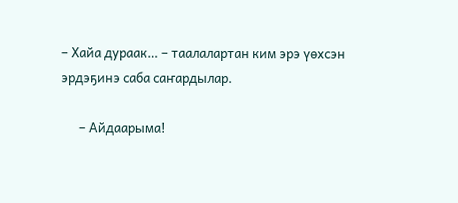– Хайа дураак… – таалалартан ким эрэ үөхсэн эрдэҕинэ саба саҥардылар.

      – Айдаарыма!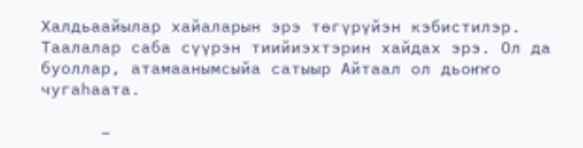Халдьаайылар хайаларын эрэ төгүрүйэн кэбистилэр. Таалалар саба сүүрэн тиийиэхтэрин хайдах эрэ. Ол да буоллар, атамаанымсыйа сатыыр Айтаал ол дьоҥҥо чугаһаата.

      –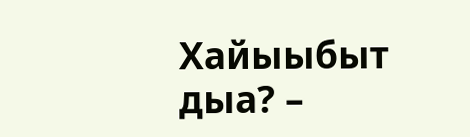Хайыыбыт дыа? –